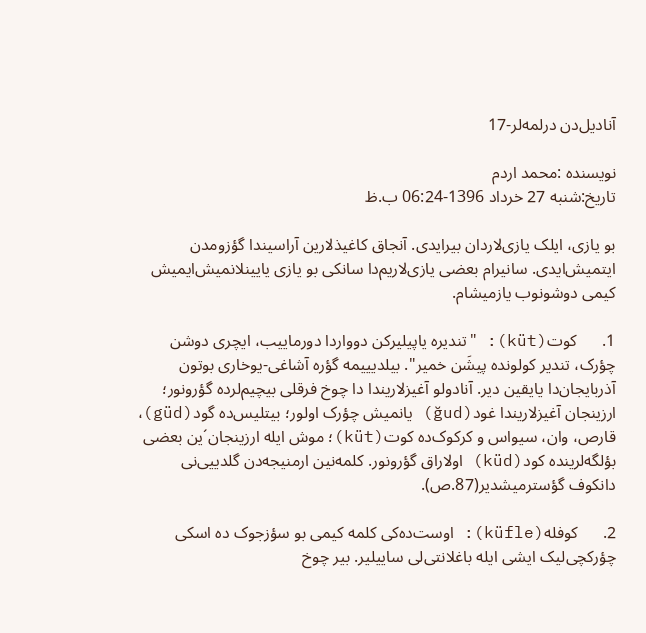آنادیل‌دن درلمه‌لر-17

نویسنده :محمد اردم
تاریخ:شنبه 27 خرداد 1396-06:24 ب.ظ

بو یازی، ایلک یازی‌لاردان بیرایدی. آنجاق کاغیذلارین آراسیندا گؤزومدن ایتمیش‌ایدی. سانیرام بعضی یازی‌لاریم‌دا سانکی بو یازی یایینلانمیش‌ایمیش کیمی دوشونوب یازمیشام.

1.      کوت(küt): "تندیره یاپیلیرکن دوواردا دورماییب، ایچری دوشن چؤرک، تندیر کولونده پیشَن خمیر". بیلدیییمه گؤره آشاغی-یوخاری بوتون آذربایجان‌دا یایقین دیر. آنادولو آغیزلاریندا دا چوخ فرقلی بیچیم‌لرده گؤرونور؛ ارزینجان آغیزلاریندا غود(ğud) یانمیش چؤرک اولور؛ بیتلیس‌ده گود(güd)، قارص، وان، سیواس و کرکوک‌ده کوت(küt)؛ موش ایله ارزینجان´ین بعضی بؤلگه‌لرینده کود(küd) اولاراق گؤرونور. کلمه‌نین ارمنیجه‌دن گلدییی‌نی دانکوف گؤسترمیشدیر(87.ص).

2.      کوفله(küfle): اوست‌ده‌کی کلمه کیمی بو سؤزجوک ده اسکی چؤرکچی‌لیک ایشی ایله باغلانتی‌لی ساییلیر. بیر چوخ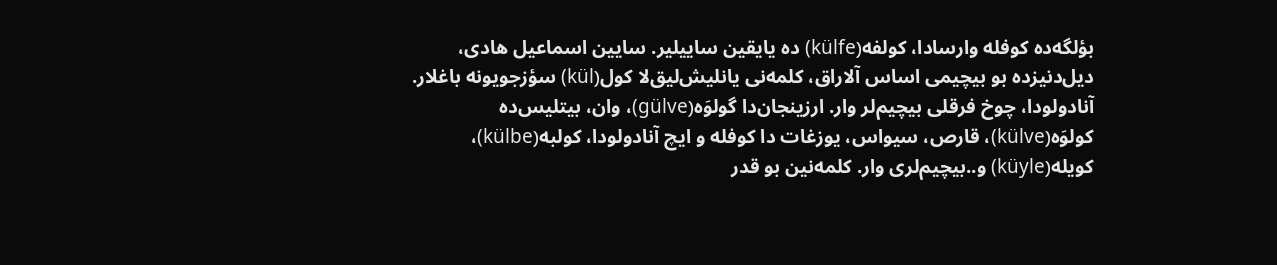بؤلگه‌ده کوفله وارسادا، کولفه(külfe) ده یایقین ساییلیر. سایین اسماعیل هادی، دیل‌دنیزده بو بیچیمی اساس آلاراق، کلمه‌نی یانلیش‌لیق‌لا کول(kül) سؤزجویونه باغلار. آنادولودا، چوخ فرقلی بیچیم‌لر وار. ارزینجان‌دا گولوَه(gülve)، وان، بیتلیس‌ده کولوَه(külve)، قارص، سیواس، یوزغات دا کوفله و ایچ آنادولودا، کولبه(külbe)، کویله(küyle) و..بیچیم‌لری وار. کلمه‌نین بو قدر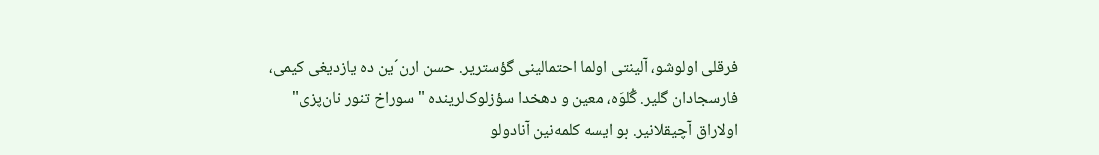فرقلی اولوشو، آلینتی اولما احتمالینی گؤستریر. حسن ارن´ین ده یازدیغی کیمی، فارسجادان گلیر. گُلوَه، معین و دهخدا سؤزلوک‌لرینده "سوراخ تنور نان‌پزی" اولاراق آچیقلانیر. بو ایسه کلمه‌نین آنادولو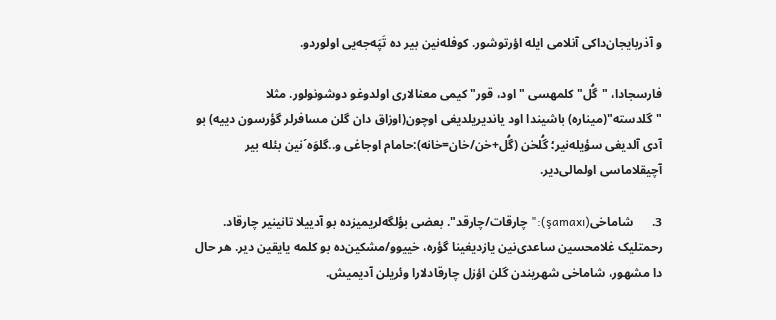و آذربایجان‌داکی آنلامی ایله اؤرتوشور. کوفله‌نین بیر ده تَپَه‌جه‌یی اولوردو.

فارسجادا، "گُل" کلمهسی "اود، قور" کیمی معنالاری اولدوغو دوشونولور. مثلا "گلدسته"(میناره) باشیندا اود یاندیریلدیغی اوچون(اوزاق دان گلن مسافرلر گؤرسون دییه) بو آدی آلدیغی سؤیله‌نیر؛ گُلخن (گُل+خن/خان=خانه):حامام اوجاغی و..گلوَه´نین بئله بیر آچیقلاماسی اولمالی‌دیر.

3.      شاماخی(şamaxı):"چارقات/چارقد". بعضی بؤلگه‌لریمیزده بو آدییلا تانینیر چارقاد. رحمتلیک غلامحسین ساعدی‌نین یازدیغینا گؤره، خییوو/مشکین‌ده بو کلمه یایقین دیر. هر حال دا مشهور، شاماخی شهریندن گلن اؤزل چارقادلارا وئریلن آدیمیش.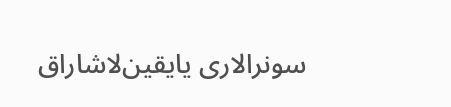سونرالاری یایقین‌لاشاراق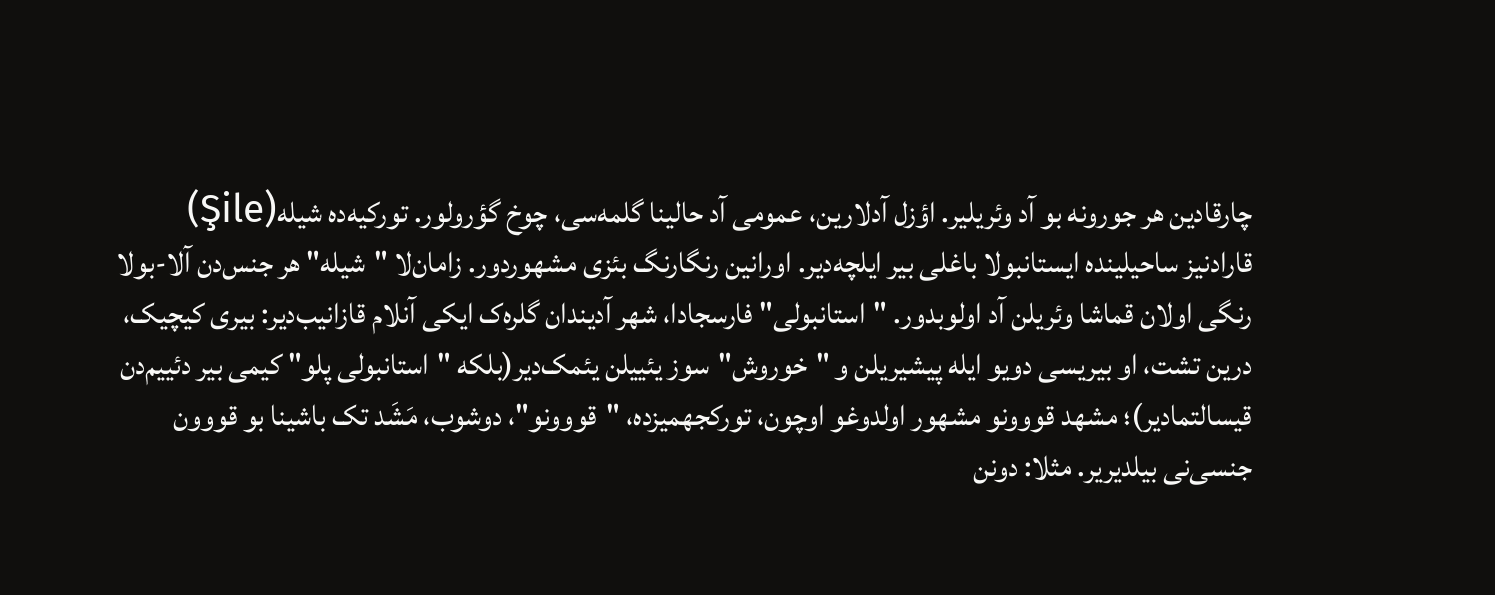چارقادین هر جورونه بو آد وئریلیر. اؤزل آدلارین، عمومی آد حالینا گلمه‌سی، چوخ گؤرولور. تورکیه‌ده شیله(Şile) قارادنیز ساحیلینده ایستانبولا باغلی بیر ایلچه‌دیر. اورانین رنگارنگ بئزی مشهوردور. زامان‌لا "شیله" هر جنس‌دن آلا-بولا رنگی اولان قماشا وئریلن آد اولوبدور. "استانبولی" فارسجادا، شهر آدیندان گلره‌ک ایکی آنلام قازانیب‌دیر: بیری کیچیک، درین تشت، او بیریسی دویو ایله پیشیریلن و "خوروش"سوز یئییلن یئمک‌دیر(بلکه "استانبولی پلو" کیمی بیر دئییم‌دن قیسالتمادیر)؛ مشهد قووونو مشهور اولدوغو اوچون، تورکجهمیزده، "قووونو"، دوشوب، مَشَد تک باشینا بو قووون جنسی‌نی بیلدیریر. مثلا: دونن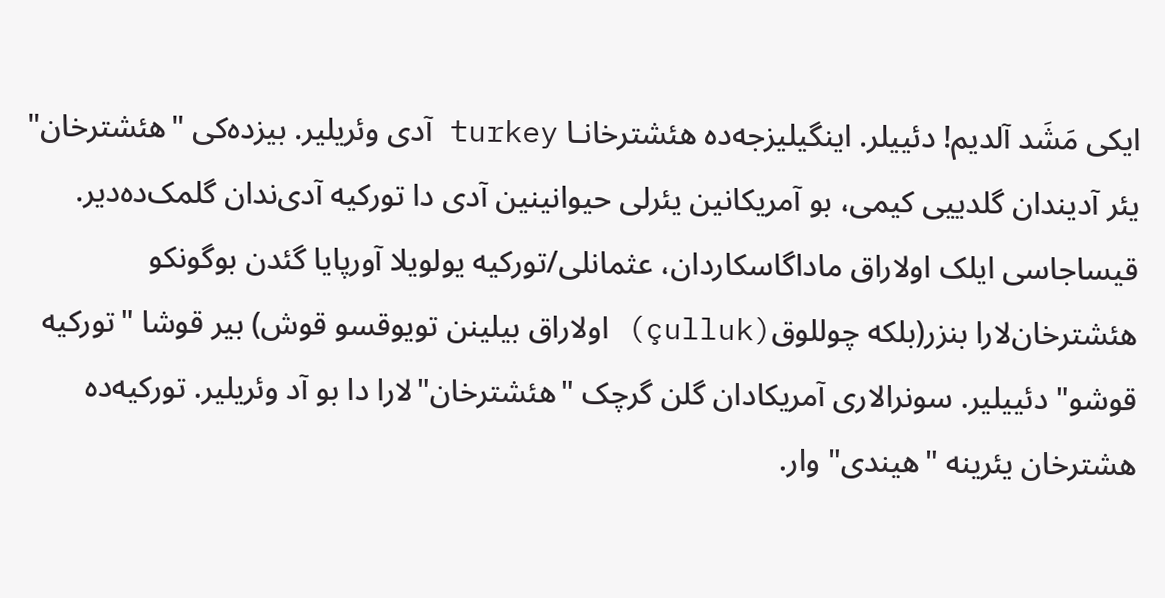ایکی مَشَد آلدیم! دئییلر. اینگیلیزجه‌ده هئشترخانـا turkey آدی وئریلیر. بیزده‌کی "هئشترخان" یئر آدیندان گلدییی کیمی، بو آمریکانین یئرلی حیوانینین آدی دا تورکیه آدی‌ندان گلمک‌ده‌دیر. قیساجاسی ایلک اولاراق ماداگاسکاردان، عثمانلی/تورکیه یولویلا آورپایا گئدن بوگونکو هئشترخان‌لارا بنزر(بلکه چوللوق(çulluk) اولاراق بیلینن تویوقسو قوش) بیر قوشا "تورکیه قوشو" دئییلیر. سونرالاری آمریکادان گلن گرچک "هئشترخان"لارا دا بو آد وئریلیر. تورکیه‌ده هشترخان یئرینه "هیندی" وار.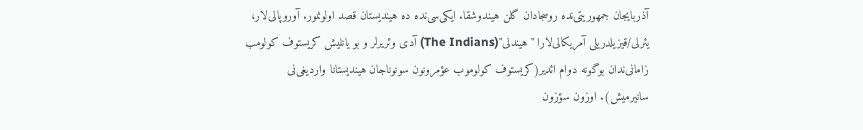آذربایجان جمهوریتی‌نده روسجادان گلن هیندوشقا. ایکی‌سی‌نده ده هیندیستان قصد اولونمور. آوروپالی‌لار، یئرلی/قیزیلدریلی آمریکالی‌لارا "هیندلی"(The Indians) آدی وئریرلر و بو یانلیش کریستوف کولومب زامانی‌ندان بوگونه دوام ائدیر(کریستوف کولوموب عؤمرونون سونوناجان هیندیستانا واردیغی‌نی سانیرمیش). اوزون سؤزون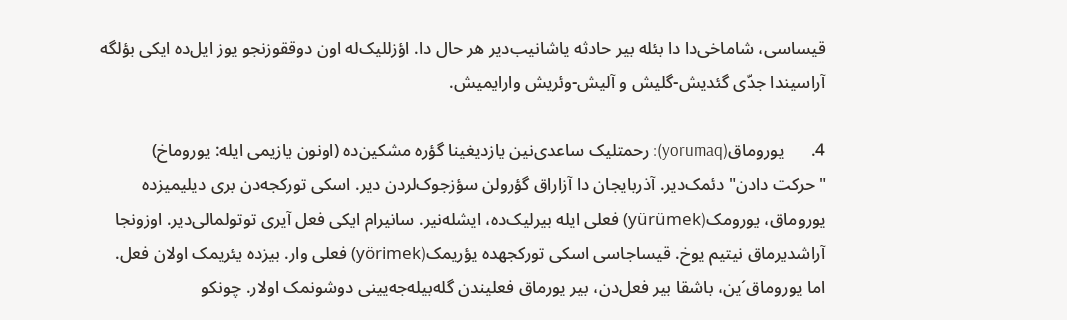قیساسی، شاماخی‌دا دا بئله بیر حادثه یاشانیب‌دیر هر حال دا. اؤزللیک‌له اون دوققوزنجو یوز ایل‌ده ایکی بؤلگه آراسیندا جدّی گئدیش-گلیش و آلیش-وئریش وارایمیش.

4.      یوروماق(yorumaq): رحمتلیک ساعدی‌نین یازدیغینا گؤره مشکین‌ده (اونون یازیمی ایله: یوروماخ) "حرکت دادن" دئمک‌دیر. آذربایجان دا آزاراق گؤرولن سؤزجوک‌لردن دیر. اسکی تورکجه‌دن بری دیلیمیزده یوروماق، یورومک(yürümek) فعلی ایله بیرلیک‌ده، ایشله‌نیر. سانیرام ایکی فعل آیری توتولمالی‌دیر. اوزونجا آراشدیرماق نیتیم یوخ. قیساجاسی اسکی تورکجهده یؤریمک(yörimek) فعلی وار. بیزده یئریمک اولان فعل. اما یوروماق´ین، باشقا بیر فعل‌دن، بیر یورماق فعلیندن گله‌بیله‌جه‌یینی دوشونمک اولار. چونکو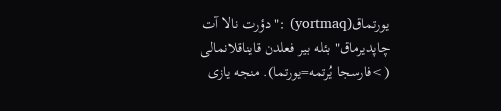یورتماق(yortmaq) :"دؤرت نالا آت چاپدیرماق" بئله بیر فعلدن قایناقلانمالی (>فارسجا یُرتمه=یورتما). منجه یازی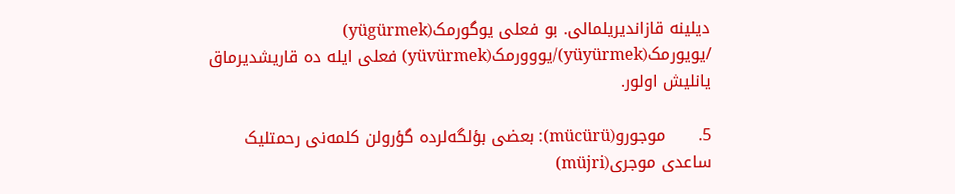دیلینه قازاندیریلمالی. بو فعلی یوگورمک(yügürmek) /یویورمک(yüyürmek)/یووورمک(yüvürmek) فعلی ایله ده قاریشدیرماق یانلیش اولور.

5.      موجورو(mücürü): بعضی بؤلگه‌لرده گؤرولن کلمه‌نی رحمتلیک ساعدی موجری(müjri)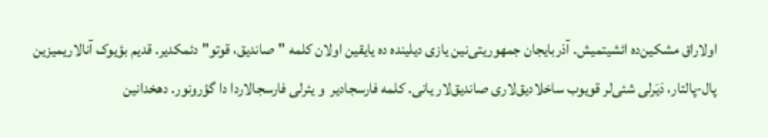اولاراق مشکین‌ده ائشیتمیش. آذربایجان جمهوریتی‌نین یازی دیلینده ده یایقین اولان کلمه "صاندیق، قوتو" دئمکدیر. قدیم بؤیوک آنالاریمیزین پال-پالتار، دَیَرلی شئی‌لر قویوب ساخلادیق‌لاری صاندیق‌لار یانی. کلمه فارسجادیر  و یئرلی فارسجالاردا دا گؤرونور. دهخدانین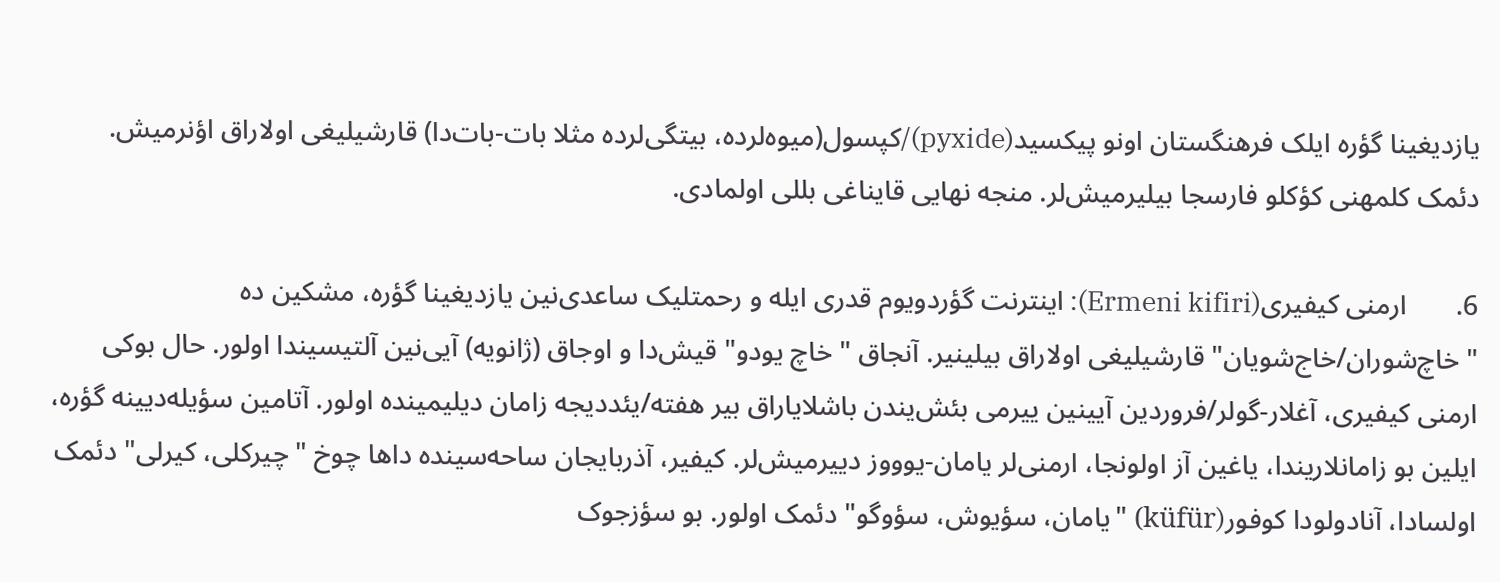یازدیغینا گؤره ایلک فرهنگستان اونو پیکسید(pyxide)/کپسول(میوه‌لرده، بیتگی‌لرده مثلا بات-بات‌دا) قارشیلیغی اولاراق اؤنرمیش. دئمک کلمهنی کؤکلو فارسجا بیلیرمیش‌لر. منجه نهایی قایناغی بللی اولمادی.

6.       ارمنی کیفیری(Ermeni kifiri): اینترنت گؤردویوم قدری ایله و رحمتلیک ساعدی‌نین یازدیغینا گؤره، مشکین ده "خاچ‌شوران/خاج‌شویان" قارشیلیغی اولاراق بیلینیر. آنجاق "خاچ یودو" قیش‌دا و اوجاق (ژانویه) آیی‌نین آلتیسیندا اولور. حال بوکی ارمنی کیفیری، آغلار-گولر/فروردین‌ آیینین ییرمی بئش‌یندن باشلایاراق بیر هفته/یئددیجه زامان دیلیمینده اولور. آتامین سؤیله‌دیینه گؤره، ایلین بو زامانلاریندا، یاغین آز اولونجا، ارمنی‌لر یامان-یوووز دییرمیش‌لر. کیفیر، آذربایجان ساحه‌سینده داها چوخ "چیرکلی، کیرلی" دئمک اولسادا، آنادولودا کوفور(küfür) "یامان، سؤیوش، سؤوگو" دئمک اولور. بو سؤزجوک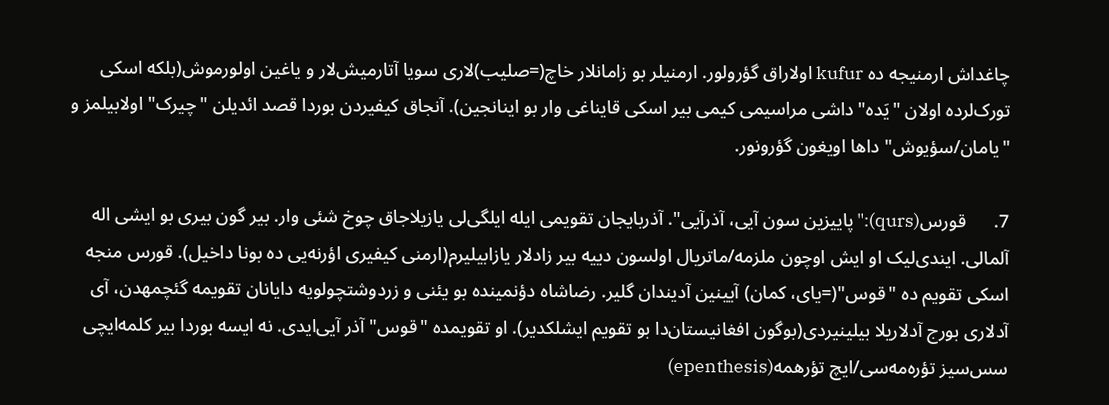چاغداش ارمنیجه ده kufur اولاراق گؤرولور. ارمنیلر بو زامانلار خاچ(=صلیب)لاری سویا آتارمیش‌لار و یاغین اولورموش(بلکه اسکی تورک‌لرده اولان "یَده" داشی مراسیمی کیمی بیر اسکی قایناغی وار بو اینانجین). آنجاق کیفیردن بوردا قصد ائدیلن "چیرک" اولابیلمز و "یامان/سؤیوش" داها اویغون گؤرونور.

7.      قورس(qurs):"پاییزین سون آیی، آذرآیی". آذربایجان تقویمی ایله ایلگی‌لی یازیلاجاق چوخ شئی وار. بیر گون بیری بو ایشی اله آلمالی. ایندی‌لیک او ایش اوچون ملزمه/ماتریال اولسون دییه بیر زادلار یازابیلیرم(ارمنی کیفیری اؤرنه‌یی ده بونا داخیل). قورس منجه اسکی تقویم ده "قوس"(=یای، کمان) آیینین آدیندان گلیر. رضاشاه دؤنمینده بو یئنی و زردوشتچولویه دایانان تقویمه گئچمهدن، آی آدلاری بورج آدلاریلا بیلینیردی(بوگون افغانیستان‌دا بو تقویم ایشلکدیر). او تقویمده "قوس" آذر آیی‌ایدی. نه ایسه بوردا بیر کلمه‌ایچی سس‌سیز تؤره‌مه‌سی/ایچ تؤرهمه(epenthesis)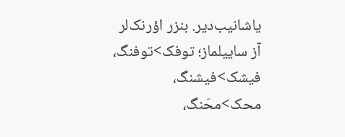یاشانیب‌دیر. بنزر اؤرنک‌لر آز ساییلماز؛ توفک>توفنگ، فیشک>فیشنگ، محک>محَنگ،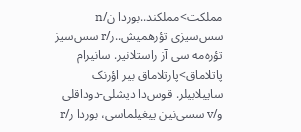مملکت>مملکند..بوردا ن/n سس‌سیزی تؤرهمیش..ر/r سس‌سیز تؤره‌مه سی آز راستلانیر. سانیرام پاتلاماق>پارتلاماق بیر اؤرنک ساییلابیلر. قوس‌دا دیشلی-دوداقلی و/v سسی‌نین ییغیلماسی، بوردا ر/r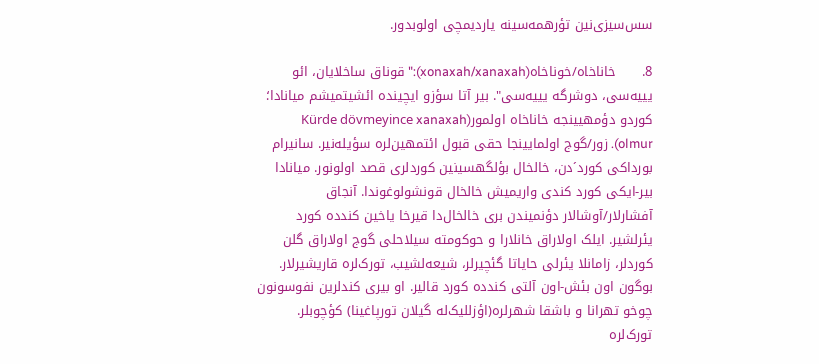سس‌سیزی‌نین تؤرهمه‌سینه یاردیمچی اولوبدور.

8.      خاناخاه/خوناخاه(xonaxah/xanaxah):"قوناق ساخلایان، ائو یییه‌سی، دوشرگه یییه‌سی". بیر آتا سؤزو ایچینده ائشیتمیشم میانادا؛ کوردو دؤمهیینجه خاناخاه اولمور(Kürde dövmeyince xanaxah olmur). زور/گوج اولمایینجا حقی قبول ائتمهین‌لره سؤیله‌نیر. سانیرام بورداکی کورد´دن، خالخال بؤلگهسینین کوردلری قصد اولونور. میانادا بیر-ایکی کورد کندی واریمیش خالخال قونشولوغوندا. آنجاق آفشارلار/آوشالار دؤنمیندن بری خالخال‌دا قیرخا یاخین کندده کورد یئرلشیر. ایلک اولاراق خانلارا و حوکومته سیلاحلی گوج اولاراق گلن کوردلر، زامانلا یئرلی حایاتا گئچیرلر، شیعه‌لشیب، تورک‌لره قاریشیرلار. بوگون اون بئش-اون آلتی کندده کورد قالیر. او بیری کندلرین نفوسونون چوخو تهرانا و باشقا شهرلره(اؤزللیک‌له گیلان تورپاغینا) کؤچوبلر. تورک‌لره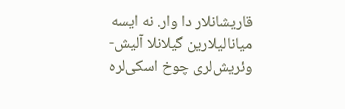قاریشانلار دا وار. نه ایسه میانالیلارین گیلانلا آلیش-وئریش‌لری چوخ اسکی‌لره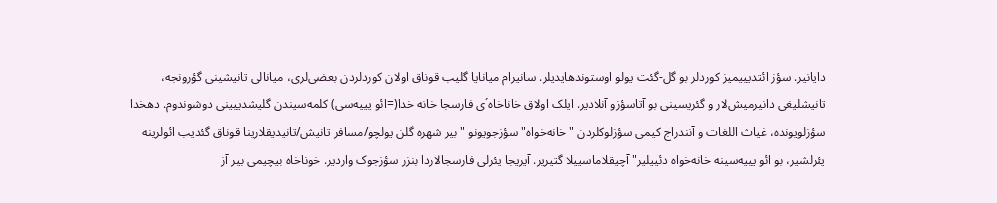دایانیر. سؤز ائتدیییمیز کوردلر بو گل-گئت یولو اوستوندهایدیلر. سانیرام میانایا گلیب قوناق اولان کوردلردن بعضی‌لری، میانالی تانیشینی گؤرونجه، تانیشلیغی دانیرمیش‌لار و گئریسینی بو آتاسؤزو آنلادیر. ایلک اولاق خاناخاه´ی فارسجا خانه‌ خدا(=ائو یییه‌سی) کلمه‌سیندن گلیشدییینی دوشوندوم. دهخدا سؤزلویونده، غیاث اللغات و آنندراج کیمی سؤزلوکلردن "خانه‌خواه" سؤزجویونو "بیر شهره گلن یولچو/مسافر تانیش/تانیدیقلارینا قوناق گئدیب ائولرینه یئرلشیر، بو ائو یییه‌سینه خانه‌خواه دئییلیر" آچیقلاماسییلا گتیریر. آیریجا یئرلی فارسجالاردا بنزر سؤزجوک واردیر. خوناخاه بیچیمی بیر آز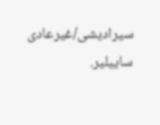سیرادیشی/غیرعادی ساییلیر.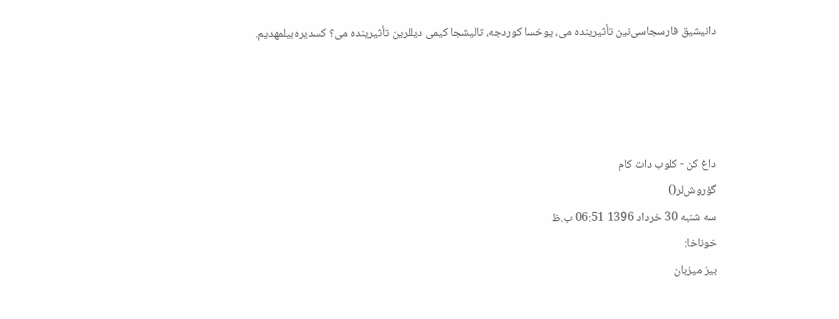دانیشیق فارسجاسی‌نین تأثیرینده می، یوخسا کوردجه، تالیشجا کیمی دیللرین تأثیرینده می؟ کسدیره‌بیلمهدیم.




داغ کن - کلوب دات کام
گؤروش‌لر()
سه شنبه 30 خرداد 1396 06:51 ب.ظ
خوناخا:
بیز میزبان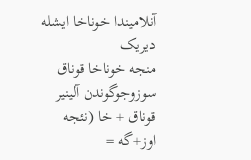آنلامیندا خوناخا ایشله دیریک
منجه خوناخا قوناق سوزوجوگوندن آلینیر
قوناق + خا (نئجه اوز+گه =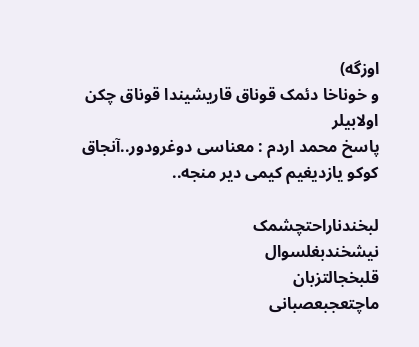اوزگه)
و خوناخا دئمک قوناق قاریشیندا قوناق چکن اولابیلر
پاسخ محمد اردم : معناسی دوغرودور..آنجاق کوکو یازدیغیم کیمی دیر منجه..

لبخندناراحتچشمک
نیشخندبغلسوال
قلبخجالتزبان
ماچتعجبعصبانی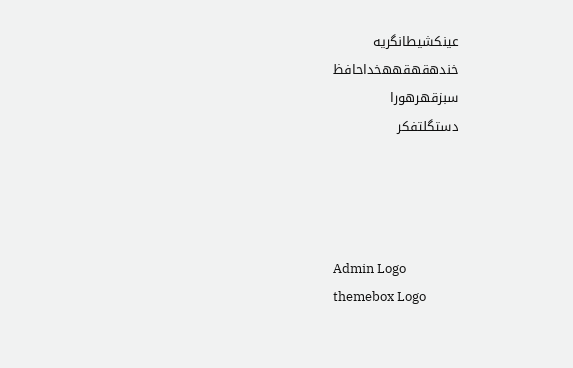عینکشیطانگریه
خندهقهقههخداحافظ
سبزقهرهورا
دستگلتفکر




Admin Logo
themebox Logo